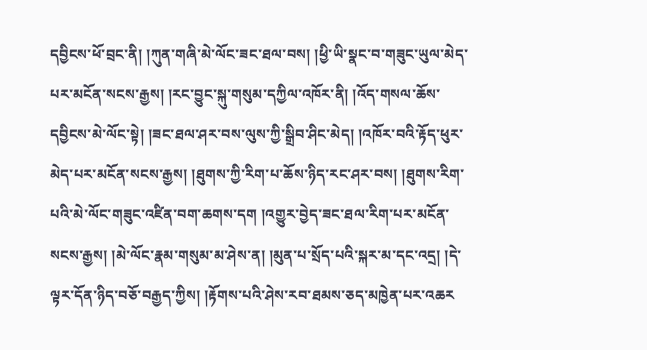དབྱིངས་ཕོ་བྲང་ནི། །ཀུན་གཞི་མེ་ལོང་ཟང་ཐལ་བས། །ཕྱི་ཡི་སྣང་བ་གཟུང་ཡུལ་མེད་པར་མངོན་སངས་རྒྱས། །རང་བྱུང་སྐུ་གསུམ་དཀྱིལ་འཁོར་ནི། །འོད་གསལ་ཆོས་དབྱིངས་མེ་ལོང་སྟེ། །ཟང་ཐལ་ཤར་བས་ལུས་ཀྱི་སྒྲིབ་ཤིང་མེད། །འཁོར་བའི་རྟོད་ཕུར་མེད་པར་མངོན་སངས་རྒྱས། །ཐུགས་ཀྱི་རིག་པ་ཆོས་ཉིད་རང་ཤར་བས། །ཐུགས་རིག་པའི་མེ་ལོང་གཟུང་འཛིན་བག་ཆགས་དག །འགྱུར་བྱེད་ཟང་ཐལ་རིག་པར་མངོན་སངས་རྒྱས། །མེ་ལོང་རྣམ་གསུམ་མ་ཤེས་ན། །མུན་པ་སྲོད་པའི་སྐར་མ་དང་འདྲ། །དེ་ལྟར་དོན་ཉིད་བཅོ་བརྒྱད་ཀྱིས། །རྟོགས་པའི་ཤེས་རབ་ཐམས་ཅད་མཁྱེན་པར་འཆར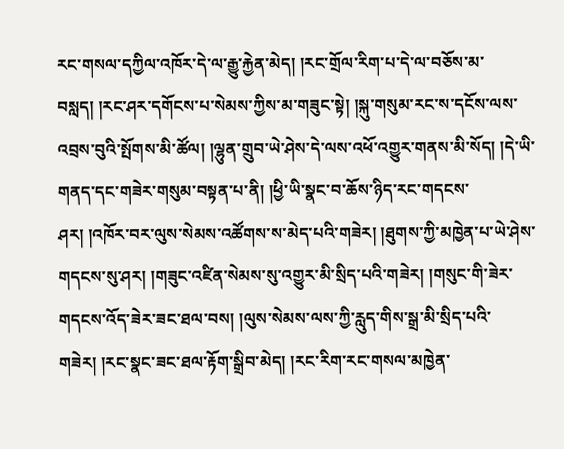རང་གསལ་དཀྱིལ་འཁོར་དེ་ལ་རྒྱུ་རྐྱེན་མེད། །རང་གྲོལ་རིག་པ་དེ་ལ་བཅོས་མ་བསླད། །རང་ཤར་དགོངས་པ་སེམས་ཀྱིས་མ་གཟུང་སྟེ། །སྐུ་གསུམ་རང་ས་དངོས་ལས་འབྲས་བུའི་སྤོགས་མི་ཚོལ། །ལྷུན་གྲུབ་ཡེ་ཤེས་དེ་ལས་འཕོ་འགྱུར་གནས་མི་སོད། །དེ་ཡི་གནད་དང་གཟེར་གསུམ་བསྟན་པ་ནི། །ཕྱི་ཡི་སྣང་བ་ཆོས་ཉིད་རང་གདངས་ཤར། །འཁོར་བར་ལུས་སེམས་འཚོགས་ས་མེད་པའི་གཟེར། །ཐུགས་ཀྱི་མཁྱེན་པ་ཡེ་ཤེས་གདངས་སུ་ཤར། །གཟུང་འཛིན་སེམས་སུ་འགྱུར་མི་སྲིད་པའི་གཟེར། །གསུང་གི་ཟེར་གདངས་འོད་ཟེར་ཟང་ཐལ་བས། །ལུས་སེམས་ལས་ཀྱི་རླུད་གིས་སྒྲ་མི་སྲིད་པའི་གཟེར། །རང་སྣང་ཟང་ཐལ་རྟོག་སྒྲིབ་མེད། །རང་རིག་རང་གསལ་མཁྱེན་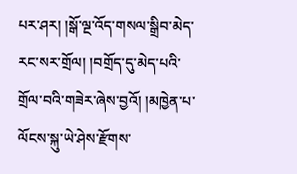པར་ཤར། །སྒོ་ལྔ་འོད་གསལ་སྒྲིབ་མེད་རང་སར་གྲོལ། །བགྲོད་དུ་མེད་པའི་གྲོལ་བའི་གཟེར་ཞེས་བྱའོ། །མཁྱེན་པ་ལོངས་སྐུ་ཡེ་ཤེས་རྫོགས་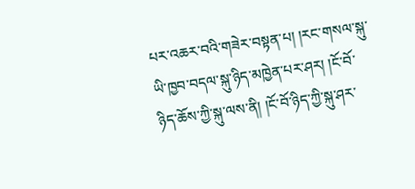པར་འཆར་བའི་གཟེར་བསྟན་པ། །རང་གསལ་སྐུ་ཡི་ཁྱབ་བདལ་སྐུ་ཉིད་མཁྱེན་པར་ཤར། །ངོ་བོ་ཉིད་ཆོས་ཀྱི་སྐུ་ལས་ནི། །ངོ་བོ་ཉིད་ཀྱི་སྐུ་ཤར་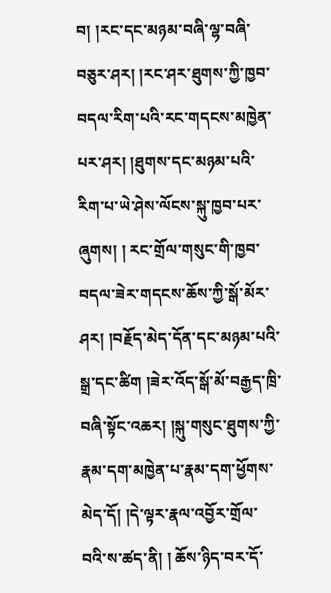བ། །རང་དང་མཉམ་བཞི་ལྷ་བཞི་བཅུར་ཤར། །རང་ཤར་ཐུགས་ཀྱི་ཁྱབ་བདལ་རིག་པའི་རང་གདངས་མཁྱེན་པར་ཤར། །ཐུགས་དང་མཉམ་པའི་རིག་པ་ཡེ་ཤེས་ལོངས་སྐུ་ཁྱབ་པར་ཞུགས། ། རང་གྲོལ་གསུང་གི་ཁྱབ་བདལ་ཟེར་གདངས་ཆོས་ཀྱི་སྒོ་མོར་ཤར། །བརྗོད་མེད་དོན་དང་མཉམ་པའི་སྒྲ་དང་ཚིག །ཟེར་འོད་སྒོ་མོ་བརྒྱད་ཁྲི་བཞི་སྟོང་འཆར། །སྐུ་གསུང་ཐུགས་ཀྱི་རྣམ་དག་མཁྱེན་པ་རྣམ་དག་ཕྱོགས་མེད་དོ། །དེ་ལྟར་རྣལ་འབྱོར་གྲོལ་བའི་ས་ཚད་ནི། ། ཆོས་ཉིད་བར་དོ་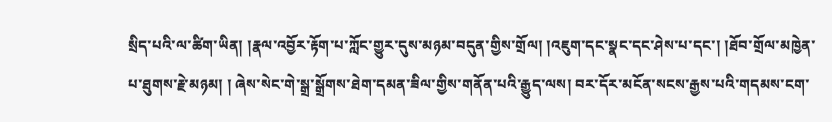སྲིད་པའི་ལ་ཚིག་ཡིན། །རྣལ་འབྱོར་རྟོག་པ་ཀློང་གྱུར་དུས་མཉམ་བདུན་གྱིས་གྲོལ། །འཇུག་དང་སྣང་དང་ཤེས་པ་དང་། །ཐོབ་གྲོལ་མཁྱེན་པ་ཐུགས་རྗེ་མཉམ། ། ཞེས་སེང་གེ་སྒྲ་སྒྲོགས་ཐེག་དམན་ཟིལ་གྱིས་གནོན་པའི་རྒྱུད་ལས། བར་དོར་མངོན་སངས་རྒྱས་པའི་གདམས་ངག་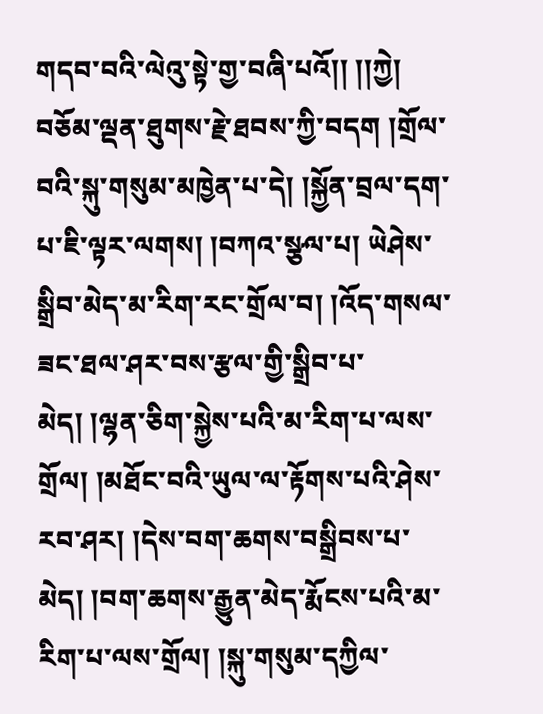གདབ་བའི་ལེའུ་སྟེ་གྱ་བཞི་པའོ།། །།ཀྱེ། བཅོམ་ལྡན་ཐུགས་རྗེ་ཐབས་ཀྱི་བདག །གྲོལ་བའི་སྐུ་གསུམ་མཁྱེན་པ་དེ། །སྐྱོན་བྲལ་དག་པ་ཇི་ལྟར་ལགས། །བཀའ་སྩལ་པ། ཡེཤེས་སྒྲིབ་མེད་མ་རིག་རང་གྲོལ་བ། །འོད་གསལ་ཟང་ཐལ་ཤར་བས་རྩལ་གྱི་སྒྲིབ་པ་མེད། །ལྷན་ཅིག་སྐྱེས་པའི་མ་རིག་པ་ལས་གྲོལ། །མཐོང་བའི་ཡུལ་ལ་རྟོགས་པའི་ཤེས་རབ་ཤར། །དེས་བག་ཆགས་བསྒྲིབས་པ་མེད། །བག་ཆགས་རྒྱུན་མེད་རྨོངས་པའི་མ་རིག་པ་ལས་གྲོལ། །སྐུ་གསུམ་དཀྱིལ་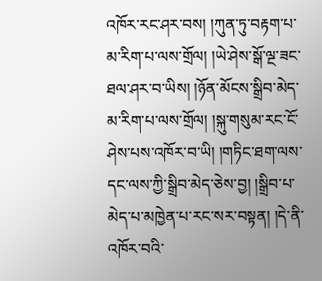འཁོར་རང་ཤར་བས། །ཀུན་ཏུ་བརྟག་པ་མ་རིག་པ་ལས་གྲོལ། །ཡེ་ཤེས་སྒོ་ལྔ་ཟང་ཐལ་ཤར་བ་ཡིས། །ཉོན་མོངས་སྒྲིབ་མེད་མ་རིག་པ་ལས་གྲོལ། །སྐུ་གསུམ་རང་ངོ་ཤེས་པས་འཁོར་བ་ཡི། །གཏིང་ཐག་ལས་དང་ལས་ཀྱི་སྒྲིབ་མེད་ཅེས་བྱ། །སྒྲིབ་པ་མེད་པ་མཁྱེན་པ་རང་སར་བསྟན། །དེ་ནི་འཁོར་བའི་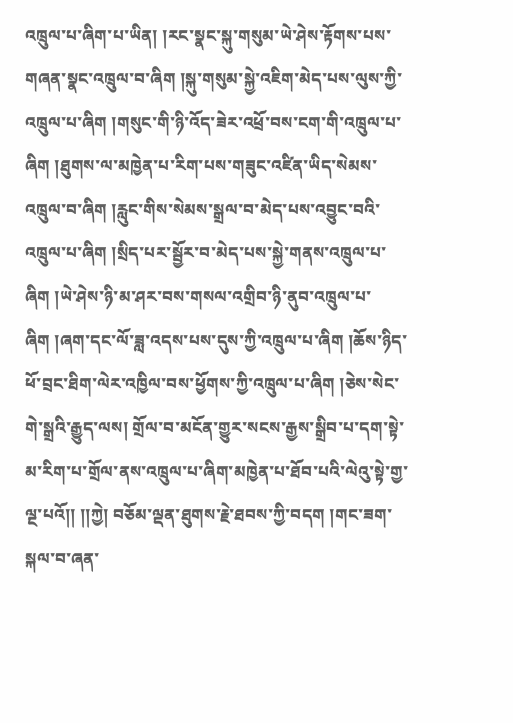འཁྲུལ་པ་ཞིག་པ་ཡིན། །རང་སྣང་སྐུ་གསུམ་ཡེ་ཤེས་རྟོགས་པས་གཞན་སྣང་འཁྲུལ་བ་ཞིག །སྐུ་གསུམ་སྐྱེ་འཇིག་མེད་པས་ལུས་ཀྱི་འཁྲུལ་པ་ཞིག །གསུང་གི་ཉི་འོད་ཟེར་འཕྲོ་བས་ངག་གི་འཁྲུལ་པ་ཞིག །ཐུགས་ལ་མཁྱེན་པ་རིག་པས་གཟུང་འཛིན་ཡིད་སེམས་འཁྲུལ་བ་ཞིག །རླུང་གིས་སེམས་སྒྲལ་བ་མེད་པས་འབྱུང་བའི་འཁྲུལ་པ་ཞིག །སྲིད་པར་སྦྱོར་བ་མེད་པས་སྐྱེ་གནས་འཁྲུལ་པ་ཞིག །ཡེ་ཤེས་ཉི་མ་ཤར་བས་གསལ་འགྲིབ་ཉི་ནུབ་འཁྲུལ་པ་ཞིག །ཞག་དང་ལོ་ཟླ་འདས་པས་དུས་ཀྱི་འཁྲུལ་པ་ཞིག །ཆོས་ཉིད་ཕོ་བྲང་ཐིག་ལེར་འཁྱིལ་བས་ཕྱོགས་ཀྱི་འཁྲུལ་པ་ཞིག །ཅེས་སེང་གེ་སྒྲའི་རྒྱུད་ལས། གྲོལ་བ་མངོན་གྱུར་སངས་རྒྱས་སྒྲིབ་པ་དག་སྟེ་མ་རིག་པ་གྲོལ་ནས་འཁྲུལ་པ་ཞིག་མཁྱེན་པ་ཐོབ་པའི་ལེའུ་སྟེ་གྱ་ལྔ་པའོ།། །།ཀྱེ། བཅོམ་ལྡན་ཐུགས་རྗེ་ཐབས་ཀྱི་བདག །གང་ཟག་སྐལ་བ་ཞན་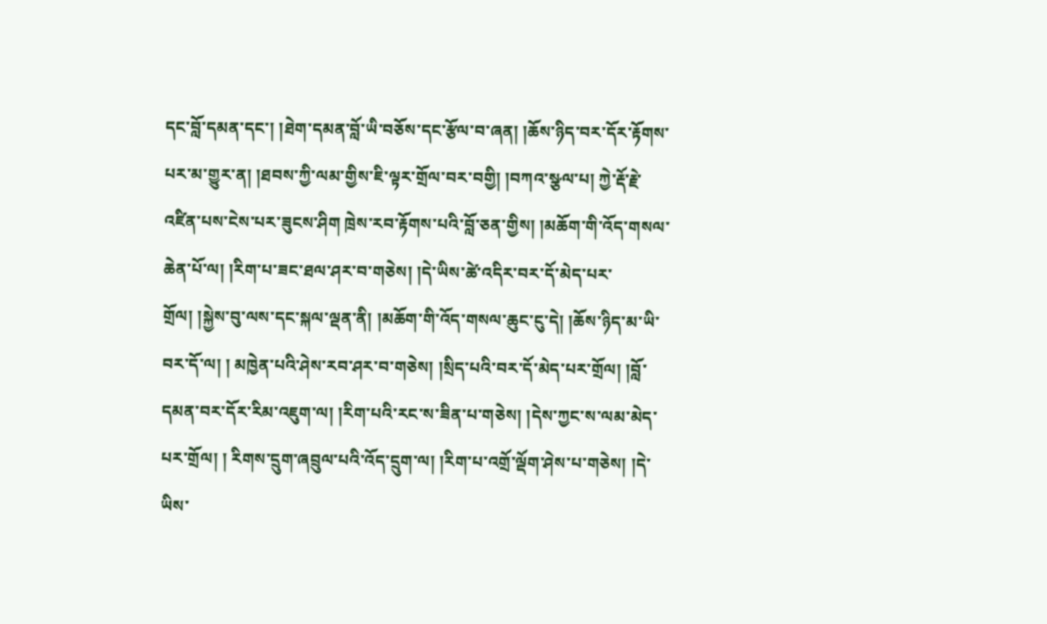དང་བློ་དམན་དང་། །ཐེག་དམན་བློ་ཡི་བཅོས་དང་རྩོལ་བ་ཞན། །ཆོས་ཉིད་བར་དོར་རྟོགས་པར་མ་གྱུར་ན། །ཐབས་ཀྱི་ལམ་གྱིས་ཇི་ལྟར་གྲོལ་བར་བགྱི། །བཀའ་སྩལ་པ། ཀྱེ་རྡོ་རྗེ་འཛིན་པས་ངེས་པར་ཟུངས་ཤིག ཁྲེས་རབ་རྟོགས་པའི་བློ་ཅན་གྱིས། །མཆོག་གི་འོད་གསལ་ཆེན་པོ་ལ། །རིག་པ་ཟང་ཐལ་ཤར་བ་གཅེས། །དེ་ཡིས་ཚེ་འདིར་བར་དོ་མེད་པར་གྲོལ། །སྐྱེས་བུ་ལས་དང་སྐལ་ལྡན་ནི། །མཆོག་གི་འོད་གསལ་ཆུང་ངུ་དེ། །ཆོས་ཉིད་མ་ཡི་བར་དོ་ལ། ། མཁྱེན་པའི་ཤེས་རབ་ཤར་བ་གཅེས། །སྲིད་པའི་བར་དོ་མེད་པར་གྲོལ། །བློ་དམན་བར་དོར་རིམ་འཇུག་ལ། །རིག་པའི་རང་ས་ཟིན་པ་གཅེས། །དེས་ཀྱང་ས་ལམ་མེད་པར་གྲོལ། ། རིགས་དྲུག་ཞབྲུལ་པའི་འོད་དྲུག་ལ། །རིག་པ་འགྲོ་ལྡོག་ཤེས་པ་གཅེས། །དེ་ཡིས་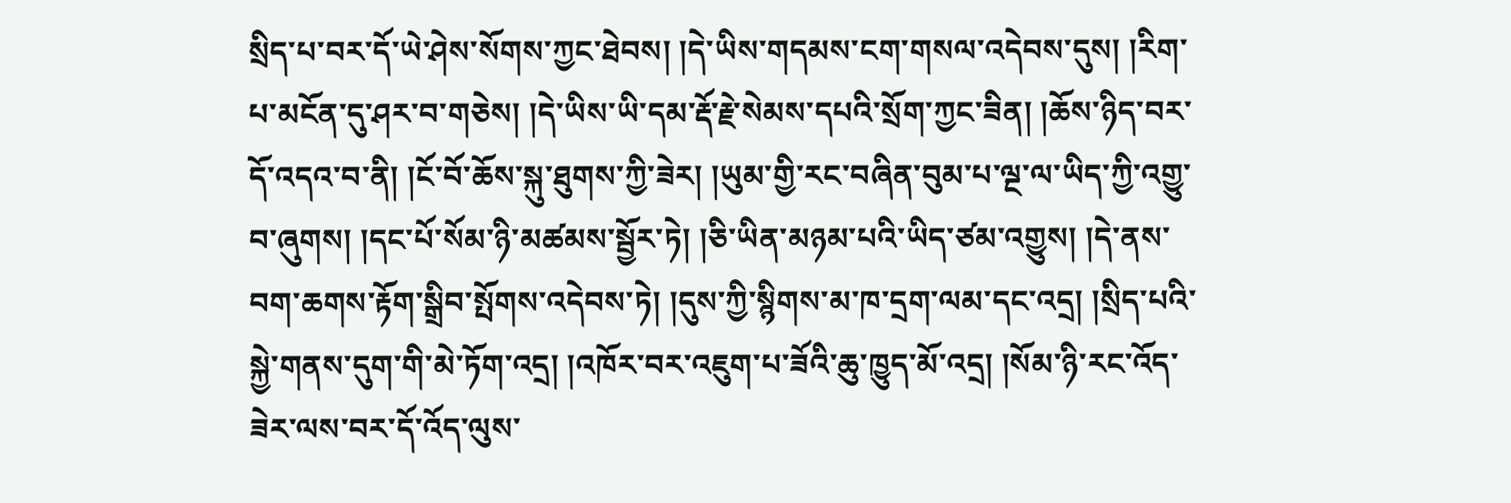སྲིད་པ་བར་དོ་ཡེ་ཤེས་སོགས་ཀྱང་ཐེབས། །དེ་ཡིས་གདམས་ངག་གསལ་འདེབས་དུས། །རིག་པ་མངོན་དུ་ཤར་བ་གཅེས། །དེ་ཡིས་ཡི་དམ་རྡོ་རྗེ་སེམས་དཔའི་སྲོག་ཀྱང་ཟིན། །ཆོས་ཉིད་བར་དོ་འདའ་བ་ནི། །ངོ་བོ་ཆོས་སྐུ་ཐུགས་ཀྱི་ཟེར། །ཡུམ་གྱི་རང་བཞིན་བུམ་པ་ལྔ་ལ་ཡིད་ཀྱི་འགྱུ་བ་ཞུགས། །དང་པོ་སོམ་ཉི་མཚམས་སྦྱོར་ཏེ། །ཅི་ཡིན་མཉམ་པའི་ཡིད་ཙམ་འགྱུས། །དེ་ནས་བག་ཆགས་རྟོག་སྒྲིབ་སྤོགས་འདེབས་ཏེ། །དུས་ཀྱི་སྙིགས་མ་ཁ་དྲག་ལམ་དང་འདྲ། །སྲིད་པའི་སྐྱེ་གནས་དུག་གི་མེ་ཏོག་འདྲ། །འཁོར་བར་འཇུག་པ་ཟོའི་ཆུ་ཁྱུད་མོ་འདྲ། །སོམ་ཉི་རང་འོད་ཟེར་ལས་བར་དོ་འོད་ལུས་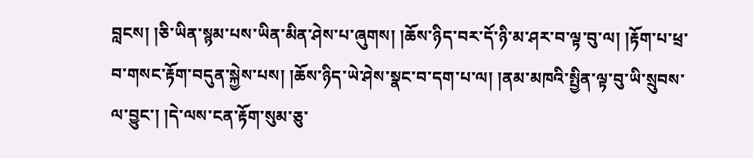བླངས། །ཅི་ཡིན་སྙམ་པས་ཡིན་མིན་ཤེས་པ་ཞུགས། །ཆོས་ཉིད་བར་དོ་ཉི་མ་ཤར་བ་ལྟ་བུ་ལ། །རྟོག་པ་ཕྲ་བ་གསང་རྟོག་བདུན་སྐྱེས་པས། །ཆོས་ཉིད་ཡེ་ཤེས་སྣང་བ་དག་པ་ལ། །ནམ་མཁའི་སྤྱིན་ལྟ་བུ་ཡི་སྲུབས་ལ་བྱུང་། །དེ་ལས་ངན་རྟོག་སུམ་ཅུ་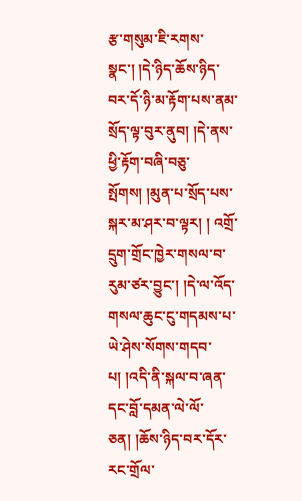རྩ་གསུམ་ཇི་རགས་སྣང་། །དེ་ཉིད་ཆོས་ཉིད་བར་དོ་ཉི་མ་རྟོག་པས་ནམ་སྲོད་ལྟ་བུར་ནུབ། །དེ་ནས་ཕྱི་རྟོག་བཞི་བཅུ་སྤོགས། །མུན་པ་སྲོད་པས་སྐར་མ་ཤར་བ་ལྟར། ། འགྲོ་དྲུག་གྲོང་ཁྱེར་གསལ་བ་རུམ་ཙར་བྱུང་། །དེ་ལ་འོད་གསལ་ཆུང་ངུ་གདམས་པ་ཡེ་ཤེས་སོགས་གདབ་པ། །འདི་ནི་སྐལ་བ་ཞན་དང་བློ་དམན་ལེ་ལོ་ཅན། །ཆོས་ཉིད་བར་དོར་རང་གྲོལ་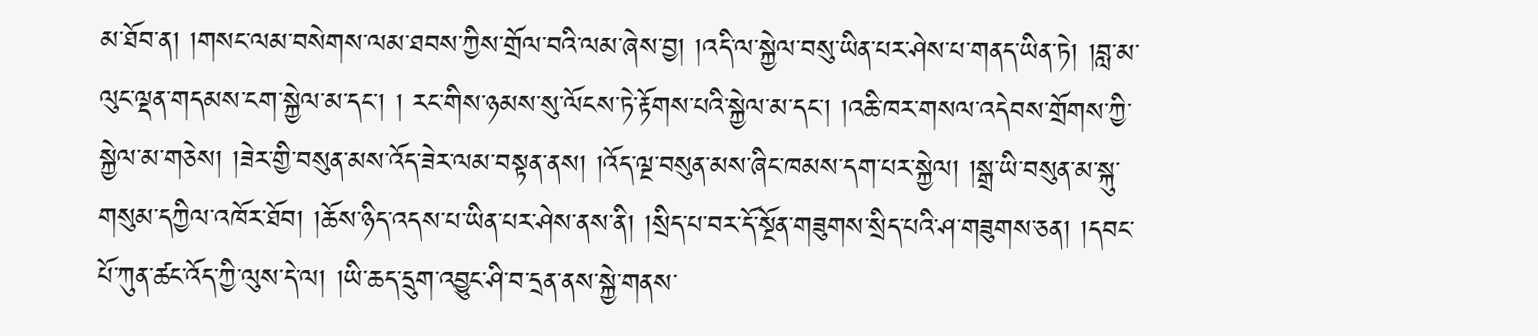མ་ཐོབ་ན། །གསང་ལམ་བསེགས་ལམ་ཐབས་ཀྱིས་གྲོལ་བའི་ལམ་ཞེས་བྱ། །འདི་ལ་སྐྱེལ་བསུ་ཡིན་པར་ཤེས་པ་གནད་ཡིན་ཏེ། །བླ་མ་ལུང་ལྡན་གདམས་ངག་སྐྱེལ་མ་དང་། ། རང་གིས་ཉམས་སུ་ལོངས་ཏེ་རྟོགས་པའི་སྐྱེལ་མ་དང་། །འཆི་ཁར་གསལ་འདེབས་གྲོགས་ཀྱི་སྐྱེལ་མ་གཅེས། །ཟེར་གྱི་བསུན་མས་འོད་ཟེར་ལམ་བསྟན་ནས། །འོད་ལྔ་བསུན་མས་ཞིང་ཁམས་དག་པར་སྐྱེལ། །སྒྲ་ཡི་བསུན་མ་སྐུ་གསུམ་དཀྱིལ་འཁོར་ཐོབ། །ཆོས་ཉིད་འདས་པ་ཡིན་པར་ཤེས་ནས་ནི། །སྲིད་པ་བར་དོ་སྔོན་གཟུགས་སྲིད་པའི་ཤ་གཟུགས་ཅན། །དབང་པོ་ཀུན་ཚང་འོད་ཀྱི་ལུས་དེ་ལ། །ཡི་ཆད་དྲུག་འབྱུང་ཤི་བ་དྲན་ནས་སྐྱེ་གནས་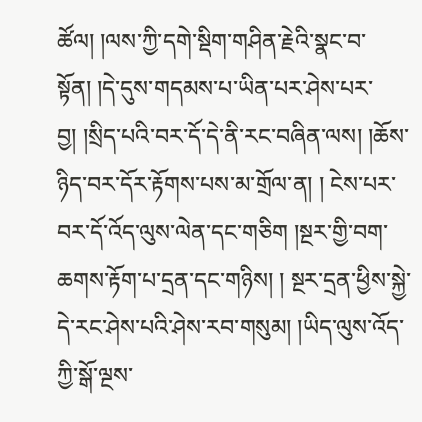ཚོལ། །ལས་ཀྱི་དགེ་སྡིག་གཤིན་རྗེའི་སྣང་བ་སྟོན། །དེ་དུས་གདམས་པ་ཡིན་པར་ཤེས་པར་བྱ། །སྲིད་པའི་བར་དོ་དེ་ནི་རང་བཞིན་ལས། །ཆོས་ཉིད་བར་དོར་རྟོགས་པས་མ་གྲོལ་ན། ། ངེས་པར་བར་དོ་འོད་ལུས་ལེན་དང་གཅིག །སྔར་གྱི་བག་ཆགས་རྟོག་པ་དྲན་དང་གཉིས། ། སྔར་དྲན་ཕྱིས་སྐྱེ་དེ་རང་ཤེས་པའི་ཤེས་རབ་གསུམ། །ཡིད་ལུས་འོད་ཀྱི་སྒོ་ལྔས་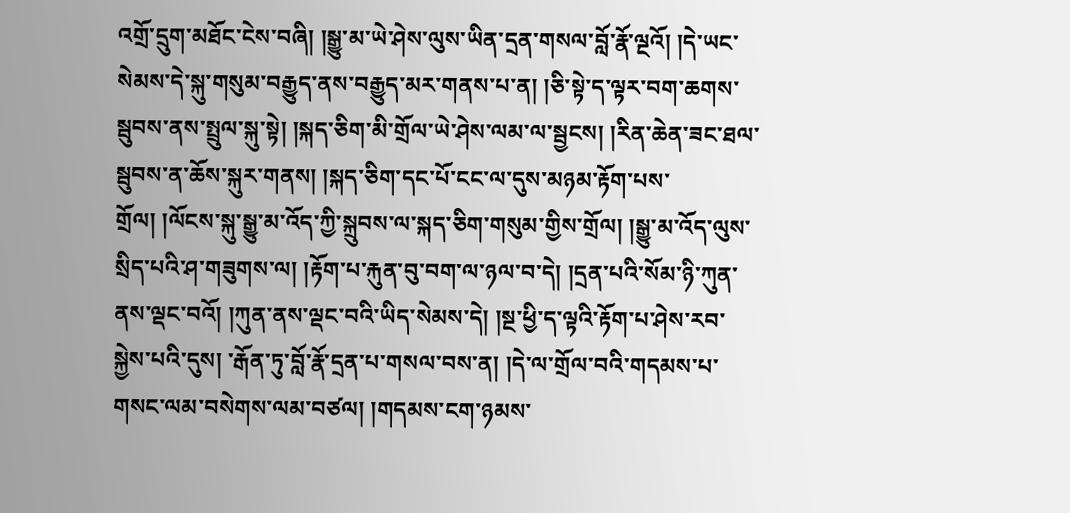འགྲོ་དྲུག་མཐོང་ངེས་བཞི། །སྒྱུ་མ་ཡེ་ཤེས་ལུས་ཡིན་དྲན་གསལ་བློ་རྣོ་ལྔའོ། །དེ་ཡང་སེམས་དེ་སྐུ་གསུམ་བརྒྱུད་ནས་བརྒྱུད་མར་གནས་པ་ན། །ཅི་སྟེ་ད་ལྟར་བག་ཆགས་སྦུབས་ནས་སྤྲུལ་སྐུ་སྟེ། །སྐད་ཅིག་མི་གྲོལ་ཡེ་ཤེས་ལམ་ལ་སྦྱངས། །རིན་ཆེན་ཟང་ཐལ་སྦུབས་ན་ཆོས་སྐུར་གནས། །སྐད་ཅིག་དང་པོ་ངང་ལ་དུས་མཉམ་རྟོག་པས་གྲོལ། །ལོངས་སྐུ་སྒྱུ་མ་འོད་ཀྱི་སྐྲུབས་ལ་སྐད་ཅིག་གསུམ་གྱིས་གྲོལ། །སྒྱུ་མ་འོད་ལུས་སྲིད་པའི་ཤ་གཟུགས་ལ། །རྟོག་པ་རྐུན་བུ་བག་ལ་ཉལ་བ་དེ། །དྲན་པའི་སོམ་ཉི་ཀུན་ནས་ལྡང་བའོ། །ཀུན་ནས་ལྡང་བའི་ཡིད་སེམས་དེ། །སྔ་ཕྱི་ད་ལྟའི་རྟོག་པ་ཤེས་རབ་སྐྱེས་པའི་དུས། ་རྒོན་ཏུ་བློ་རྣོ་དྲན་པ་གསལ་བས་ན། །དེ་ལ་གྲོལ་བའི་གདམས་པ་གསང་ལམ་བསེགས་ལམ་བཙལ། །གདམས་ངག་ཉམས་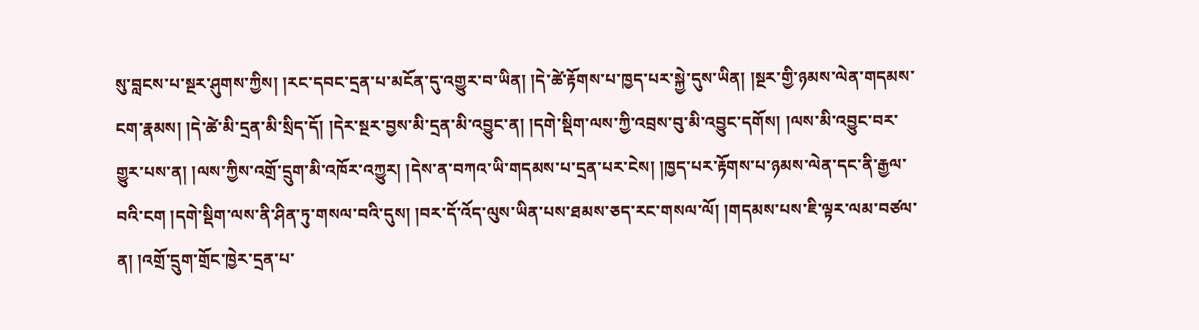སུ་བླངས་པ་སྔར་ཤུགས་ཀྱིས། །རང་དབང་དྲན་པ་མངོན་དུ་འགྱུར་བ་ཡིན། །དེ་ཚེ་རྟོགས་པ་ཁྱད་པར་སྐྱེ་དུས་ཡིན། །སྔར་གྱི་ཉམས་ལེན་གདམས་ངག་རྣམས། །དེ་ཚེ་མི་དྲན་མི་སྲིད་དོ། །དེར་སྔར་བྱས་མི་དྲན་མི་འབྱུང་ན། །དགེ་སྡིག་ལས་ཀྱི་འབྲས་བུ་མི་འབྱུང་དགོས། །ལས་མི་འབྱུང་བར་གྱུར་པས་ན། །ལས་ཀྱིས་འགྲོ་དྲུག་མི་འཁོར་འཀྱུར། །དེས་ན་བཀའ་ཡི་གདམས་པ་དྲན་པར་ངེས། །ཁྱད་པར་རྟོགས་པ་ཉམས་ལེན་དང་ནི་རྒྱལ་བའི་ངག །དགེ་སྡིག་ལས་ནི་ཤིན་ཏུ་གསལ་བའི་དུས། །བར་དོ་འོད་ལུས་ཡིན་པས་ཐམས་ཅད་རང་གསལ་ལོ། །གདམས་པས་ཇི་ལྟར་ལམ་བཙལ་ན། །འགྲོ་དྲུག་གྲོང་ཁྱེར་དྲན་པ་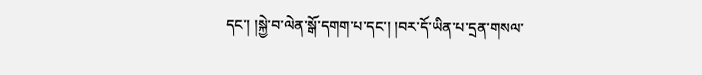དང་། །སྐྱེ་བ་ལེན་སྒོ་དགག་པ་དང་། །བར་དོ་ཡིན་པ་དྲན་གསལ་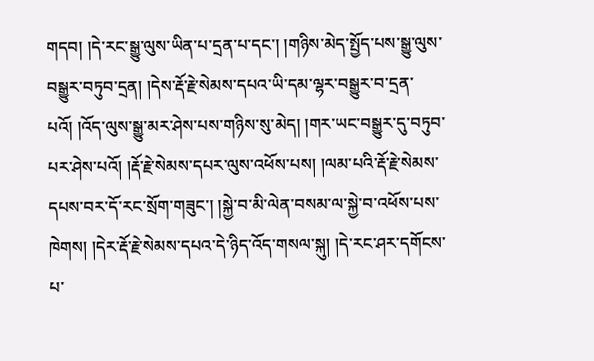གདབ། །དེ་རང་སྒྱུ་ལུས་ཡིན་པ་དྲན་པ་དང་། །གཉིས་མེད་སྤྱོད་པས་སྒྱུ་ལུས་བསྒྱུར་བཏུབ་དྲན། །དེས་རྡོ་རྗེ་སེམས་དཔའ་ཡི་དམ་ལྷར་བསྒྱུར་བ་དྲན་པའོ། །འོད་ལུས་སྒྱུ་མར་ཤེས་པས་གཉིས་སུ་མེད། །གར་ཡང་བསྒྱུར་དུ་བཏུབ་པར་ཤེས་པའོ། །རྡོ་རྗེ་སེམས་དཔར་ལུས་འཕོས་པས། །ལམ་པའི་རྡོ་རྗེ་སེམས་དཔས་བར་དོ་རང་སྲོག་གཟུང་། །སྐྱེ་བ་མི་ལེན་བསམ་ལ་སྐྱེ་བ་འཕོས་པས་ཁེགས། །དེར་རྡོ་རྗེ་སེམས་དཔའ་དེ་ཉིད་འོད་གསལ་སྐུ། །དེ་རང་ཤར་དགོངས་པ་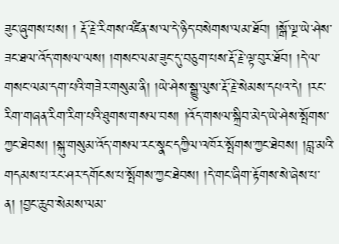ཟུང་ཞུགས་པས། ། རྡོ་རྗེ་རིགས་འཛིན་ས་ལ་དེ་ཉིད་བསེགས་ལམ་ཐོབ། །སྒོ་ལྔ་ཡེ་ཤེས་ཟང་ཐལ་འོད་གསལ་ལས། །གསང་ལམ་ཟུང་དུ་བཅུག་པས་རྡོ་རྗེ་ལྟ་བུར་ཐོབ། །དེ་ལ་གསང་ལམ་དག་པའི་གཟེར་གསུམ་ནི། །ཡེ་ཤེས་སྒྱུ་ལུས་རྡོ་རྗེ་སེམས་དཔའ་དེ། །རང་རིག་གཞན་རིག་རིག་པའི་ཐུགས་གསལ་བས། །འོད་གསལ་སྐྲིབ་མེད་ཡེ་ཤེས་སྤོགས་ཀྱང་ཐེབས། །སྐུ་གསུམ་འོད་གསལ་རང་སྣང་དཀྱིལ་འཁོར་སྤོགས་ཀྱང་ཐེབས། །བླ་མའི་གདམས་པ་རང་ཤར་དགོངས་པ་སྤོགས་ཀྱང་ཐེབས། །དེ་གང་ཞིག་རྟོགས་སེ་ཞེས་པ་ན། །བྱང་ཆུབ་སེམས་ལམ་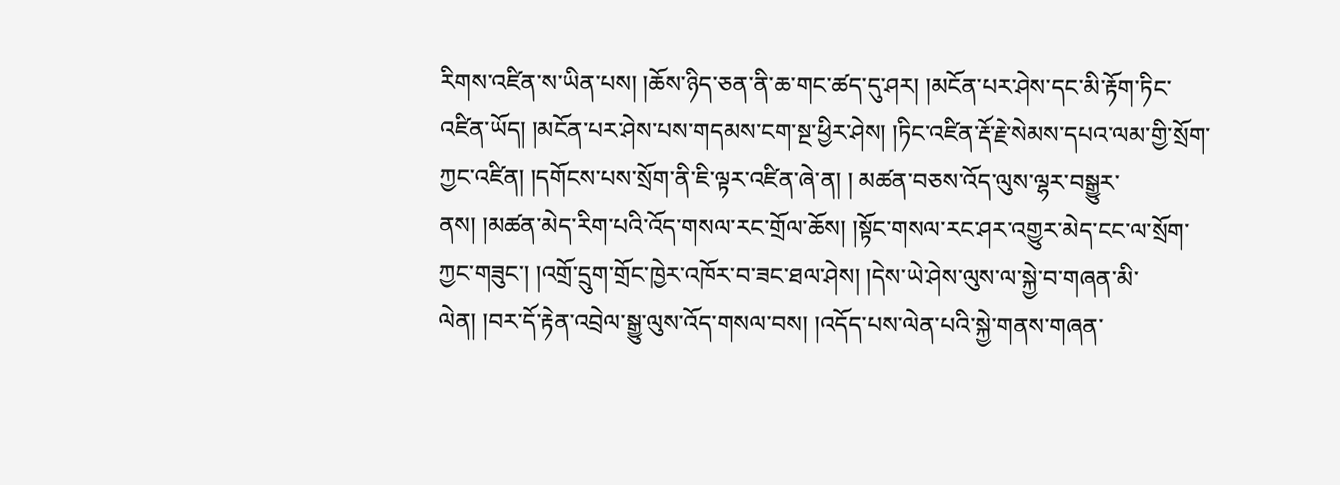རིགས་འཛིན་ས་ཡིན་པས། །ཆོས་ཉིད་ཅན་ནི་ཆ་གང་ཚད་དུ་ཤར། །མངོན་པར་ཤེས་དང་མི་རྟོག་ཏིང་འཛིན་ཡོད། །མངོན་པར་ཤེས་པས་གདམས་ངག་སྔ་ཕྱིར་ཤེས། །ཏིང་འཛིན་རྡོ་རྗེ་སེམས་དཔའ་ལམ་གྱི་སྲོག་ཀྱང་འཛིན། །དགོངས་པས་སྲོག་ནི་ཇི་ལྟར་འཛིན་ཞེ་ན། ། མཚན་བཅས་འོད་ལུས་ལྷར་བསྒྱུར་ནས། །མཚན་མེད་རིག་པའི་འོད་གསལ་རང་གྲོལ་ཆོས། །སྟོང་གསལ་རང་ཤར་འགྱུར་མེད་ངང་ལ་སྲོག་ཀྱང་གཟུང་། །འགྲོ་དྲུག་གྲོང་ཁྱེར་འཁོར་བ་ཟང་ཐལ་ཤེས། །དེས་ཡེ་ཤེས་ལུས་ལ་སྐྱེ་བ་གཞན་མི་ལེན། །བར་དོ་རྟེན་འབྲེལ་སྒྱུ་ལུས་འོད་གསལ་བས། །འདོད་པས་ལེན་པའི་སྐྱེ་གནས་གཞན་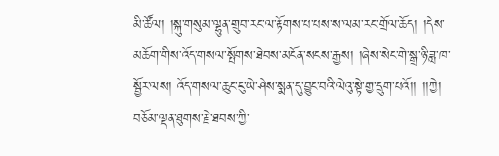མི་ཚོལ། །སྐུ་གསུམ་ལྷུན་གྲུབ་རང་ལ་རྟོགས་པ་པས་ས་ལམ་རང་གྲོལ་ཆོད། །དེས་མཆོག་གིས་འོད་གསལ་སྤོགས་ཐེབས་མངོན་སངས་རྒྱས། །ཞེས་སེང་གེ་སྒྲ་ཉི་ཟླ་ཁ་སྦྱོར་ལས། འོད་གསལ་ཆུང་ངུ་ཡེ་ཤེས་སྨན་དུ་བྱུང་བའི་ལེའུ་སྟེ་གྱ་དྲུག་པའོ།། །།ཀྱེ། བཅོམ་ལྡན་ཐུགས་རྗེ་ཐབས་ཀྱི་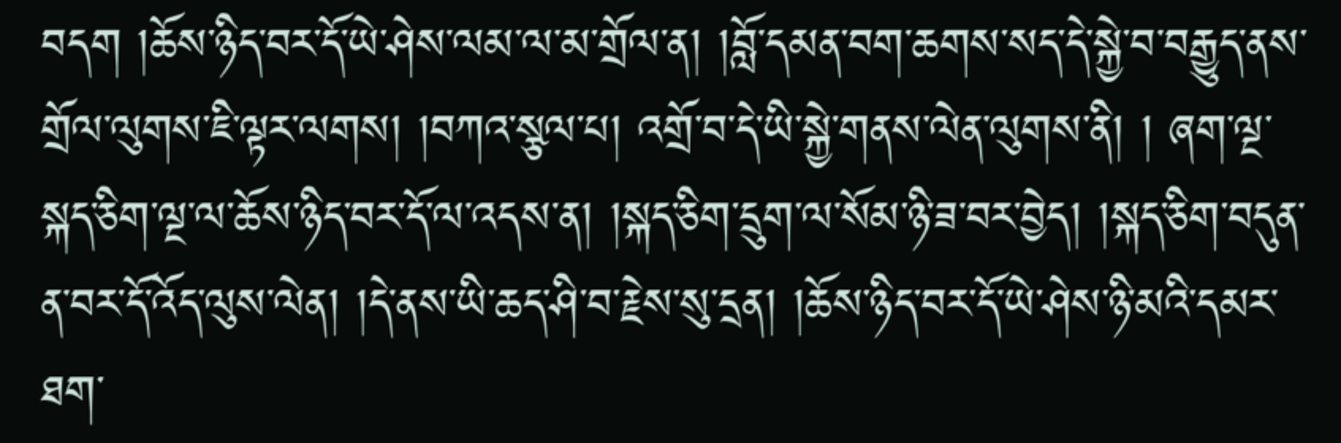བདག །ཆོས་ཉིད་བར་དོ་ཡེ་ཤེས་ལམ་ལ་མ་གྲོལ་ན། །བློ་དམན་བག་ཆགས་སད་དེ་སྐྱེ་བ་བརྒྱུད་ནས་གྲོལ་ལུགས་ཇི་ལྟར་ལགས། །བཀའ་སྩལ་པ། འགྲོ་བ་དེ་ཡི་སྐྱེ་གནས་ལེན་ལུགས་ནི། ། ཞག་ལྔ་སྐད་ཅིག་ལྔ་ལ་ཆོས་ཉིད་བར་དོ་ལ་འདས་ན། །སྐད་ཅིག་དྲུག་ལ་སོམ་ཉི་ཟ་བར་བྱེད། །སྐད་ཅིག་བདུན་ན་བར་དོ་འོད་ལུས་ལེན། །དེ་ནས་ཡི་ཆད་ཤི་བ་རྗེས་སུ་དྲན། །ཆོས་ཉིད་བར་དོ་ཡེ་ཤེས་ཉི་མའི་དམར་ཐག་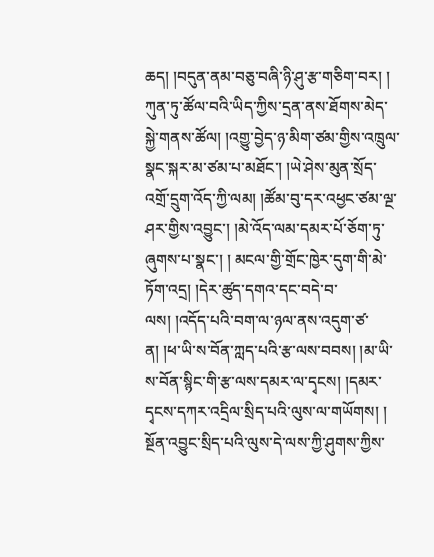ཆད། །བདུན་ནམ་བཅུ་བཞི་ཉི་ཤུ་རྩ་གཅིག་བར། ། ཀུན་ཏུ་ཚོལ་བའི་ཡིད་ཀྱིས་དྲན་ནས་ཐོགས་མེད་སྐྱེ་གནས་ཚོལ། །འགྱུ་བྱེད་ཉ་མིག་ཙམ་གྱིས་འཁྲུལ་སྣང་སྐར་མ་ཙམ་པ་མཐོང་། །ཡེ་ཤེས་མུན་སྲོད་འགྲོ་དྲུག་འོད་ཀྱི་ལམ། །ཚོམ་བུ་དར་འཕྱང་ཙམ་ལྔ་ཤར་གྱིས་འབྱུང་། །མེ་འོད་ལམ་དམར་པོ་ཅོག་ཏུ་ཞུགས་པ་སྣང་། ། མངལ་གྱི་གྲོང་ཁྱེར་དུག་གི་མེ་ཏོག་འདྲ། །དེར་ཚུད་དགའ་དང་བདེ་བ་ལས། །འདོད་པའི་བག་ལ་ཉལ་ནས་འདུག་ཙ་ན། །ཕ་ཡི་ས་བོན་ཀླད་པའི་རྩ་ལས་བབས། །མ་ཡི་ས་བོན་སྙིང་གི་རྩ་ལས་དམར་ལ་དྭངས། །དམར་དྭངས་དཀར་འདྲིལ་སྲིད་པའི་ལུས་ལ་གཡོགས། ། སྔོན་འབྱུང་སྲིད་པའི་ལུས་དེ་ལས་ཀྱི་ཤུགས་ཀྱིས་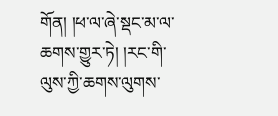གོན། །ཕ་ལ་ཞེ་སྡང་མ་ལ་ཆགས་གྱུར་ཏེ། །རང་གི་ལུས་ཀྱི་ཆགས་ལུགས་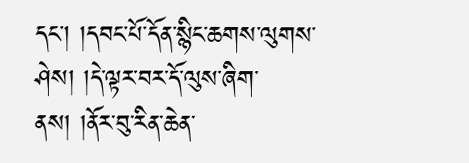དང་། །དབང་པོ་དོན་སྙིང་ཆགས་ལུགས་ཤེས། །དེ་ལྟར་བར་དོ་ལུས་ཞིག་ནས། །ནོར་བུ་རིན་ཆེན་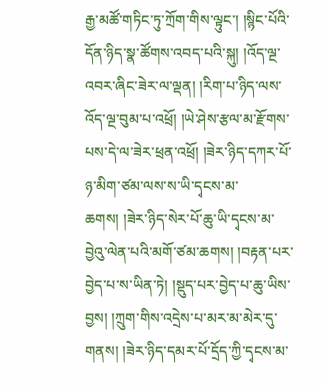རྒྱ་མཚོ་གཏིང་ཏུ་ཀྲོག་གིས་ལྟུང་། །སྙིང་པོའི་དོན་ཉིད་སྣ་ཚོགས་འབད་པའི་སྐུ། །འོད་ལྔ་འབར་ཞིང་ཟེར་ལ་ལྡན། །རིག་པ་ཉིད་ལས་འོད་ལྔ་བུམ་པ་འཕྲོ། །ཡེ་ཤེས་རྩལ་མ་རྫོགས་པས་དེ་ལ་ཟེར་ཕྲན་འཕྲོ། །ཟེར་ཉིད་དཀར་པོ་ཉ་མིག་ཙམ་ལས་ས་ཡི་དྭངས་མ་ཆགས། །ཟེར་ཉིད་སེར་པོ་ཆུ་ཡི་དྭངས་མ་བྱེའུ་ལེན་པའི་མགོ་ཙམ་ཆགས། །བརྟན་པར་བྱེད་པ་ས་ཡིན་ཏེ། །སྡུད་པར་བྱེད་པ་ཆུ་ཡིས་བྱས། །ཀྲུག་གིས་འདྲེས་པ་མར་མ་མེར་དུ་གནས། །ཟེར་ཉིད་དམར་པོ་དྲོད་ཀྱི་དྭངས་མ་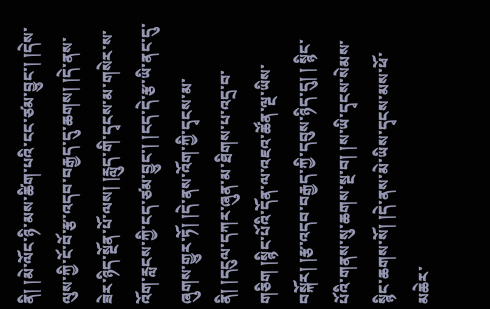ནི། །མེ་ལོང་ཉི་མས་ཚིག་པའི་ངང་ཙམ་བྱུང་། །དེས་ལུས་ཀྱི་ངོ་བོ་རྩ་འདབ་བརྒྱད་དུ་ཆགས། །དེ་ནས་ཟེར་ཉིད་སྔོན་པོ་ལས། །རླུད་གི་དྭངས་མ་གསེར་ས་འོག་རླངས་ཀྱི་ངད་ཙམ་བྱུང་། །ངད་དེ་རྩ་ཡི་ནང་དུ་ཞུགས་གྱུར་ཏོ། །དེ་ནས་འོག་ཀྱི་དྭངས་མ་ནི། །དངུལ་དཀར་ཞུན་མ་ཐིགས་པ་འདྲ་བ་གཅིག །སྙིང་པོའི་དོན་ལ་འཇའ་ཚོན་ལྔ་ཡིས་བསྐོར། །རྩ་འདབ་བརྒྱད་ཀྱི་དབུས་ཉིད་དུ། ། སྙིང་པོའི་གནས་སུ་ཆགས་སྔ་བ། །ས་ཡི་དྭངས་སེམས་སྙིང་ཆགས་སོ། །དེ་ནས་མེ་ཡིས་དྭངས་མས་ཕོ་མཆེར་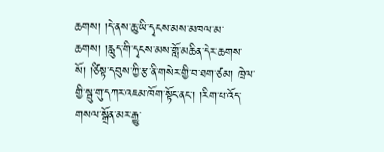ཆགས། །དེ་ནས་ཆུ་ཡི་དྭངས་མས་མཁལ་མ་ཆགས། །རླུད་གི་དྭངས་མས་གློ་མཆིན་དེར་ཆགས་སོ། །ཙིསྟ་དབུས་ཀྱི་རྩ་ནི་གསེར་གྱི་བ་ཐག་ཙམ། ཁྲེལ་གྱི་སྦུ་གུ་དཀར་འཇམ་ཁོག་སྟོང་ནང་། །རིག་པ་འོད་གསལ་སྒྲོན་མར་རྒྱུ་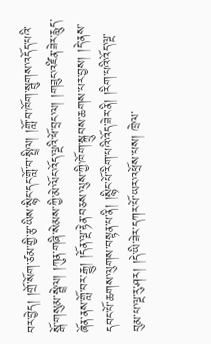བར་བྱེད། །གྲོ་སོག་ཙམ་གྱི་རྩ་ཡིས་སྙིང་དང་གློ་བ་སྤྲིལ། །གློ་བ་ཁོག་སྦུགས་འདོད་པའི་སྒོ་གསུམ་སྦྲེལ། །ཀུན་གཞི་སེམས་ཀྱི་མེ་ལོང་འོད་ལྔའི་ཕོ་བྲང་ལ། །གཟུང་འཛིན་ཟེར་རླུད་ཞོན་ནས་གློ་བར་རྒྱུ། །དོན་ལྔ་རྟེན་བཅས་ལུས་ཀྱི་ཁོག་སྐྲུབས་ཆགས་པར་བྱས། །དེ་ནས་དབང་པོ་ཆགས་ལུགས་བསྟན་པ་ནི། །སྙིང་པོ་རིག་པའི་འོད་ཟེར་ནི། །རིག་པའི་འོད་ལྔ་བུམ་པ་ལྔ་རུ་ཤར། །དེ་ཡི་ཟེར་དཀར་པོ་ཡར་འཕྲོས་པས། ཁྲེལ་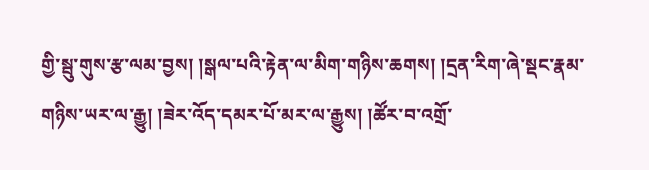གྱི་སྦུ་གུས་རྩ་ལམ་བྱས། །སྒལ་པའི་རྟེན་ལ་མིག་གཉིས་ཆགས། །དྲན་རིག་ཞེ་སྡང་རྣམ་གཉིས་ཡར་ལ་རྒྱུ། །ཟེར་འོད་དམར་པོ་མར་ལ་རྒྱུས། །ཚོར་བ་འགྲོ་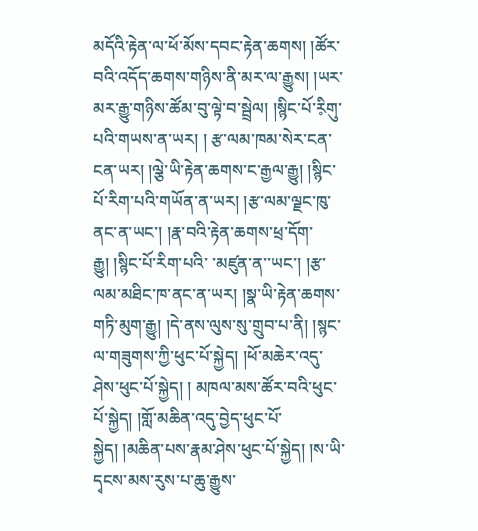མདོའི་རྟེན་ལ་ཕོ་མོས་དབང་རྟེན་ཆགས། །ཚོར་བའི་འདོད་ཆགས་གཉིས་ནི་མར་ལ་རྒྱུས། །ཡར་མར་རྒྱུ་གཉིས་ཚོམ་བུ་ལྟེ་བ་སྦྲེལ། །སྙིང་པོ་རི༷གུ་པའི་གཡས་ན་ཡར། ། རྩ་ལམ་ཁམ་སེར་ངན་ངན་ཡར། །ལྕེ་ཡི་རྟེན་ཆགས་ང་རྒྱལ་རྒྱུ། །སྙིང་པོ་རིག་པའི་གཡོན་ན་ཡར། །རྩ་ལམ་ལྗང་ཁུ་ནང་ན་ཡང་། །རྣ་བའི་རྟེན་ཆགས་ཕྲ་དོག་རྒྱུ། །སྙིང་པོ་རིག་པའི་ ་མཛུན་ན་་ཡང་། །རྩ་ལམ་མཐིང་ཁ་ནང་ན་ཡར། །སྣ་ཡི་རྟེན་ཆགས་གཏི་མུག་རྒྱུ། །དེ་ནས་ལུས་སུ་གྲུབ་པ་ནི། །སྙང་ལ་གཟུགས་ཀྱི་ཕུང་པོ་སྐྱེད། །ཕོ་མཆེར་འདུ་ཤེས་ཕུང་པོ་སྐྱེད། ། མཁལ་མས་ཚོར་བའི་ཕུང་པོ་སྐྱེད། །གློ་མཆིན་འདུ་བྱེད་ཕུང་པོ་སྐྱེད། །མཆིན་པས་རྣམ་ཤེས་ཕུང་པོ་སྐྱེད། །ས་ཡི་དྭངས་མས་རུས་པ་ཆུ་རྒྱུས་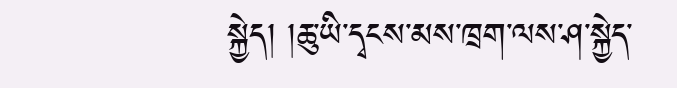སྐྱེད། །ཆུ་ཡི་དྭངས་མས་ཁྲག་ལས་ཤ་སྐྱེད་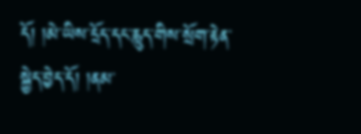དོ། །མེ་ཡིས་དྲོད་དང་རླུད་གིས་སྲོག་རྟེན་སྐྱེད་བྱེད་དོ། །ནམ་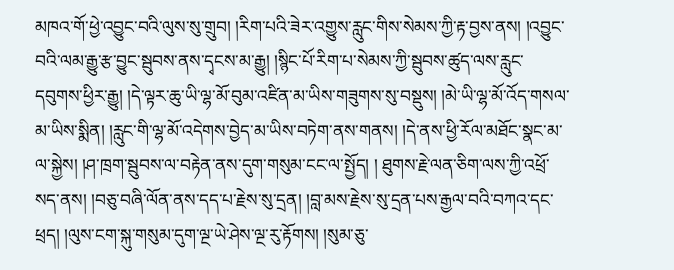མཁའ་གོ་ཕྱེ་འབྱུང་བའི་ལུས་སུ་གྲུབ། །རིག་པའི་ཟེར་འགྱུས་རླུང་གིས་སེམས་ཀྱི་རྟ་བྱས་ནས། །འབྱུང་བའི་ལམ་རྒྱུ་རྩ་བྱུང་སྦུབས་ནས་དྭངས་མ་རྒྱུ། །སྙིང་པོ་རིག་པ་སེམས་ཀྱི་སྦུབས་ཚུད་ལས་རླུང་དབུགས་ཕྱིར་རྒྱུ། །དེ་ལྟར་ཆུ་ཡི་ལྷ་མོ་བུམ་འཛིན་མ་ཡིས་གཟུགས་སུ་བསྡུས། །མེ་ཡི་ལྷ་མོ་འོད་གསལ་མ་ཡིས་སྨིན། །རླུང་གི་ལྷ་མོ་འདེགས་བྱེད་མ་ཡིས་བཏེག་ནས་གནས། །དེ་ནས་ཕྱི་རོལ་མཐོང་སྣང་མ་ལ་སྐྱེས། །ཤ་ཁྲག་སྦུབས་ལ་བརྟེན་ནས་དུག་གསུམ་ངང་ལ་སྤྱོད། ། ཐུགས་རྗེ་ལན་ཅིག་ལས་ཀྱི་འཕྲོ་སད་ནས། །བཅུ་བཞི་ལོན་ནས་དད་པ་རྗེས་སུ་དྲན། །བླ་མས་རྗེས་སུ་དྲན་པས་རྒྱལ་བའི་བཀའ་དང་ཕྲད། །ལུས་ངག་སྐུ་གསུམ་དུག་ལྔ་ཡེ་ཤེས་ལྔ་རུ་རྟོགས། །སུམ་ཅུ་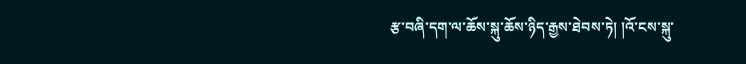རྩ་བཞི་དག་ལ་ཆོས་སྐུ་ཆོས་ཉིད་རྒྱས་ཐེབས་ཏེ། །འོ་ངས་སྐུ་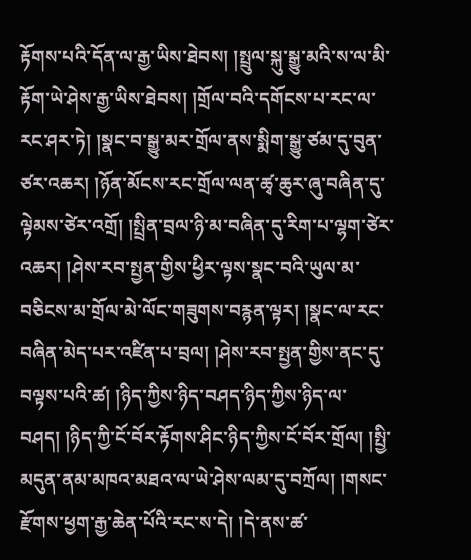རྟོགས་པའི་དོན་ལ་རྒྱ་ཡིས་ཐེབས། །སྤྲུལ་སྐུ་སྒྱུ་མའི་ས་ལ་མི་རྟོག་ཡེ་ཤེས་རྒྱ་ཡིས་ཐེབས། །གྲོལ་བའི་དགོངས་པ་རང་ལ་རང་ཤར་ཏེ། །སྣང་བ་སྒྱུ་མར་གྲོལ་ནས་སྨིག་སྒྱུ་ཙམ་དུ་བུན་ཙར་འཆར། །ཉོན་མོངས་རང་གྲོལ་ལན་ཚྭ་ཆུར་ཞུ་བཞིན་དུ་ལྟེམས་ཙེར་འགྲོ། །སྤྲིན་བྲལ་ཉི་མ་བཞིན་དུ་རིག་པ་ལྷག་ཙེར་འཆར། །ཤེས་རབ་སྤྱན་གྱིས་ཕྱིར་ལྟས་སྣང་བའི་ཡུལ་མ་བཅིངས་མ་གྲོལ་མེ་ལོང་གཟུགས་བརྙན་ལྟར། །སྣང་ལ་རང་བཞིན་མེད་པར་འཛིན་པ་བྲལ། །ཤེས་རབ་སྤྱན་གྱིས་ནང་དུ་བལྟས་པའི་ཚ། །ཉིད་ཀྱིས་ཉིད་བཤད་ཉིད་ཀྱིས་ཉིད་ལ་བཤད། །ཉིད་ཀྱི་ངོ་བོར་རྟོགས་ཤིང་ཉིད་ཀྱིས་ངོ་བོར་གྲོལ། །སྤྱི་མདུན་ནམ་མཁའ་མཐའ་ལ་ཡེ་ཤེས་ལམ་དུ་བཀྲོལ། །གསང་རྫོགས་ཕྱག་རྒྱ་ཆེན་པོའི་རང་ས་དེ། །དེ་ནས་ཚ་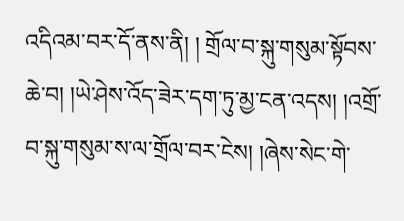འདིའམ་བར་དོ་ནས་ནི། ། གྲོལ་བ་སྐུ་གསུམ་སྟོབས་ཆེ་བ། །ཡེ་ཤེས་འོད་ཟེར་དག་ཏུ་མྱ་ངན་འདས། །འགྲོ་བ་སྐུ་གསུམ་ས་ལ་གྲོལ་བར་ངེས། །ཞེས་སེང་གེ་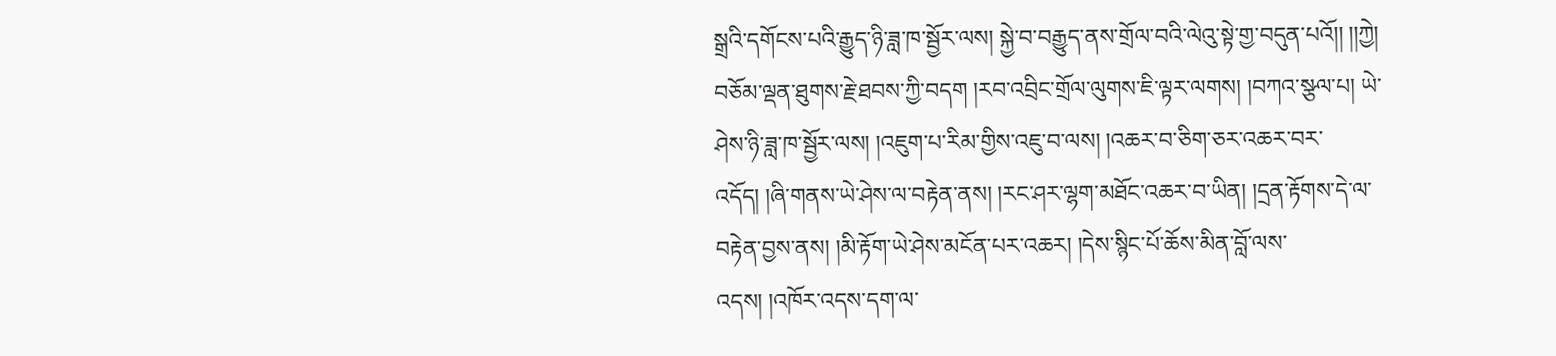སྒྲའི་དགོངས་པའི་རྒྱུད་ཉི་ཟླ་ཁ་སྦྱོར་ལས། སྐྱེ་བ་བརྒྱུད་ནས་གྲོལ་བའི་ལེའུ་སྟེ་གྱ་བདུན་པའོ།། །།ཀྱེ། བཅོམ་ལྡན་ཐུགས་རྗེ་ཐབས་ཀྱི་བདག །རབ་འབྲིང་གྲོལ་ལུགས་ཇི་ལྟར་ལགས། །བཀའ་སྩལ་པ། ཡེ་ཤེས་ཉི་ཟླ་ཁ་སྦྱོར་ལས། །འཇུག་པ་རིམ་གྱིས་འཇུ་བ་ལས། །འཆར་བ་ཅིག་ཅར་འཆར་བར་འདོད། །ཞི་གནས་ཡེ་ཤེས་ལ་བརྟེན་ནས། །རང་ཤར་ལྷག་མཐོང་འཆར་བ་ཡིན། །དྲན་རྟོགས་དེ་ལ་བརྟེན་བྱས་ནས། །མི་རྟོག་ཡེ་ཤེས་མངོན་པར་འཆར། །དེས་སྙིང་པོ་ཆོས་མིན་བློ་ལས་འདས། །འཁོར་འདས་དག་ལ་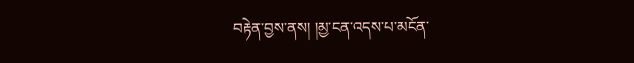བརྟེན་བྱས་ནས། །མྱ་ངན་འདས་པ་མངོན་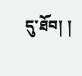དུ་ཐོབ། །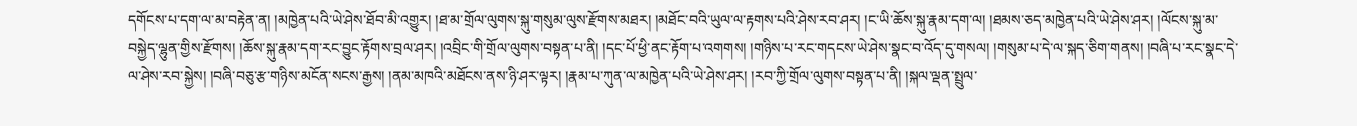དགོངས་པ་དག་ལ་མ་བརྟེན་ན། །མཁྱེན་པའི་ཡེ་ཤེས་ཐོབ་མི་འགྱུར། །ཐ་མ་གྲོལ་ལུགས་སྐུ་གསུམ་ལུས་རྫོགས་མཐར། །མཐོང་བའི་ཡུལ་ལ་རྟགས་པའི་ཤེས་རབ་ཤར། །ང་ཡི་ཆོས་སྐུ་རྣམ་དག་ལ། །ཐམས་ཅད་མཁྱེན་པའི་ཡེ་ཤེས་ཤར། །ལོངས་སྐུ་མ་བསྐྱེད་ལྷུན་གྱིས་རྫོགས། །ཆོས་སྐུ་རྣམ་དག་རང་བྱུང་རྟོགས་བྲལ་ཤར། །འབྲིང་གི་གྲོལ་ལུགས་བསྟན་པ་ནི། །དང་པོ་ཕྱི་ནང་རྟོག་པ་འགགས། །གཉིས་པ་རང་གདངས་ཡེ་ཤེས་སྣང་བ་འོད་དུ་གསལ། །གསུམ་པ་དེ་ལ་སྐད་ཅིག་གནས། །བཞི་པ་རང་སྣང་དེ་ལ་ཤེས་རབ་སྐྱེས། །བཞི་བཅུ་རྩ་གཉིས་མངོན་སངས་རྒྱས། །ནམ་མཁའི་མཐོངས་ནས་ཉི་ཤར་ལྟར། །རྣམ་པ་ཀུན་ལ་མཁྱེན་པའི་ཡེ་ཤེས་ཤར། །རབ་ཀྱི་གྲོལ་ལུགས་བསྟན་པ་ནི། །སྐལ་ལྡན་སྤྲུལ་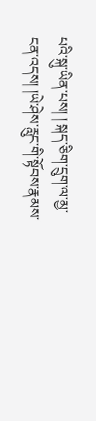པའི་སྐུ་ཡིན་པས། ། སྐད་ཅིག་དྲུག་ལ་མྱ་ངན་འདས། །ཡེ་ཤེས་རླུང་གི་སྟོབས་རྣམས་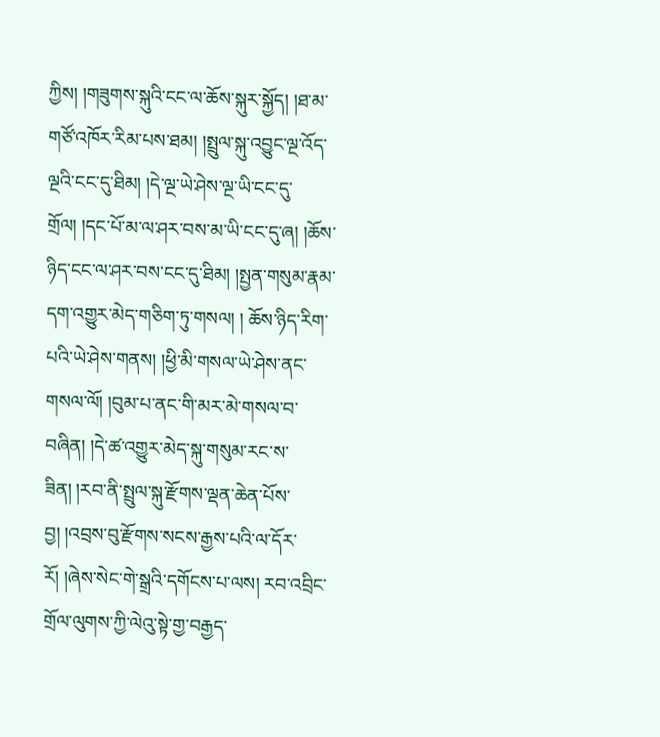ཀྱིས། །གཟུགས་སྐུའི་ངང་ལ་ཆོས་སྐུར་སྐྱོད། །ཐ་མ་གཙོ་འཁོར་རིམ་པས་ཐམ། །སྤྲུལ་སྐུ་འབྱུང་ལྔ་འོད་ལྔའི་ངང་དུ་ཐིམ། །དེ་ལྔ་ཡེ་ཤེས་ལྔ་ཡི་ངང་དུ་གྲོལ། །དང་པོ་མ་ལ་ཤར་བས་མ་ཡི་ངང་དུ་ཞ། །ཆོས་ཉིད་ངང་ལ་ཤར་བས་ངང་དུ་ཐིམ། །སྤྱན་གསུམ་རྣམ་དག་འགྱུར་མེད་གཅིག་ཏུ་གསལ། ། ཆོས་ཉིད་རིག་པའི་ཡེ་ཤེས་གནས། །ཕྱི་མི་གསལ་ཡེ་ཤེས་ནང་གསལ་ལོ། །བུམ་པ་ནང་གི་མར་མེ་གསལ་བ་བཞིན། །དེ་ཚ་འགྱུར་མེད་སྐུ་གསུམ་རང་ས་ཟིན། །རབ་ནི་སྤྲུལ་སྐུ་རྫོགས་ལྡན་ཆེན་པོས་བྱ། །འབྲས་བུ་རྫོགས་སངས་རྒྱས་པའི་ལ་དོར་རོ། །ཞེས་སེང་གེ་སྒྲའི་དགོངས་པ་ལས། རབ་འབྲིང་གྲོལ་ལུགས་ཀྱི་ལེའུ་སྟེ་གྱ་བརྒྱད་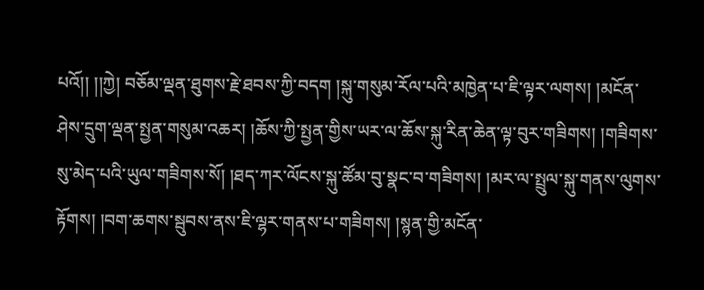པའོ།། །།ཀྱེ། བཅོམ་ལྡན་ཐུགས་རྗེ་ཐབས་ཀྱི་བདག །སྐུ་གསུམ་རོལ་པའི་མཁྱེན་པ་ཇི་ལྟར་ལགས། །མངོན་ཤེས་དྲུག་ལྡན་སྤྱན་གསུམ་འཆར། །ཆོས་ཀྱི་སྤྱན་གྱིས་ཡར་ལ་ཆོས་སྐུ་རིན་ཆེན་ལྟ་བུར་གཟིགས། །གཟིགས་སུ་མེད་པའི་ཡུལ་གཟིགས་སོ། །ཐད་ཀར་ལོངས་སྐུ་ཚོམ་བུ་སྣང་བ་གཟིགས། །མར་ལ་སྤྲུལ་སྐུ་གནས་ལུགས་རྟོགས། །བག་ཆགས་སྦུབས་ནས་ཇི་ལྷར་གནས་པ་གཟིགས། །སྙན་གྱི་མངོན་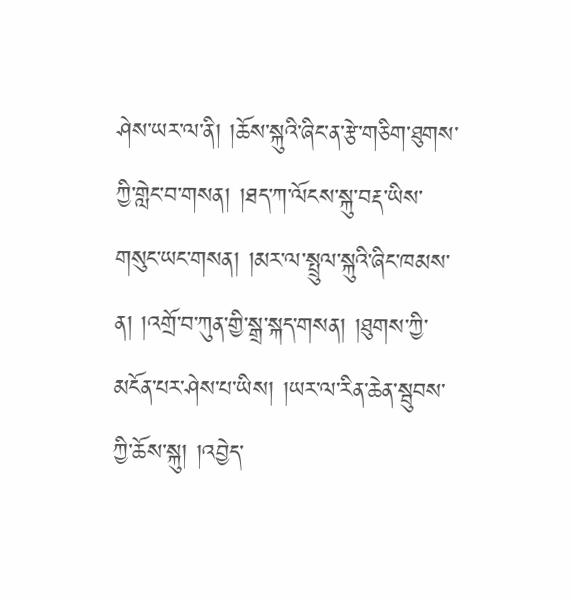ཤེས་ཡར་ལ་ནི། །ཆོས་སྐུའི་ཞིང་ན་རྩེ་གཅིག་ཐུགས་ཀྱི་གླེང་བ་གསན། །ཐད་ཀ་ལོངས་སྐུ་བརྡ་ཡིས་གསུང་ཡང་གསན། །མར་ལ་སྤྲུལ་སྐུའི་ཞིང་ཁམས་ན། །འགྲོ་བ་ཀུན་གྱི་སྒྲ་སྐད་གསན། །ཐུགས་ཀྱི་མངོན་པར་ཤེས་པ་ཡིས། །ཡར་ལ་རིན་ཆེན་སྦུབས་ཀྱི་ཆོས་སྐུ། །འབྱེད་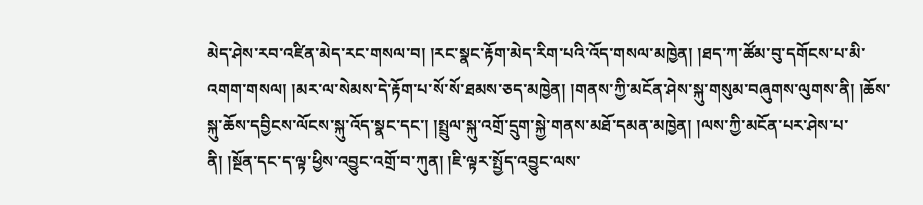མེད་ཤེས་རབ་འཛིན་མེད་རང་གསལ་བ། །རང་སྣང་རྟོག་མེད་རིག་པའི་འོད་གསལ་མཁྱེན། །ཐད་ཀ་ཚོམ་བུ་དགོངས་པ་མི་འགག་གསལ། །མར་ལ་སེམས་དེ་རྟོག་པ་སོ་སོ་ཐམས་ཅད་མཁྱེན། །གནས་ཀྱི་མངོན་ཤེས་སྐུ་གསུམ་བཞུགས་ལུགས་ནི། །ཆོས་སྐུ་ཆོས་དབྱིངས་ལོངས་སྐུ་འོད་སྣང་དང་། །སྤྲུལ་སྐུ་འགྲོ་དྲུག་སྐྱེ་གནས་མཐོ་དམན་མཁྱེན། །ལས་ཀྱི་མངོན་པར་ཤེས་པ་ནི། །སྔོན་དང་ད་ལྟ་ཕྱིས་འབྱུང་འགྲོ་བ་ཀུན། །ཇི་ལྟར་སྤྱོད་འབྱུང་ལས་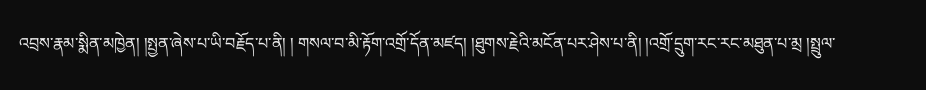འབྲས་རྣམ་སྨིན་མཁྱེན། །སྤྱན་ཞེས་པ་ཡི་བརྗོད་པ་ནི། ། གསལ་བ་མི་རྟོག་འགྲོ་དོན་མཛད། །ཐུགས་རྗེའི་མངོན་པར་ཤེས་པ་ནི། །འགྲོ་དྲུག་རང་རང་མཐུན་པ་མྲ །སྤྲུལ་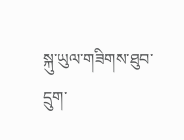སྐུ་ཡུལ་གཟིགས་ཐུབ་དྲུག་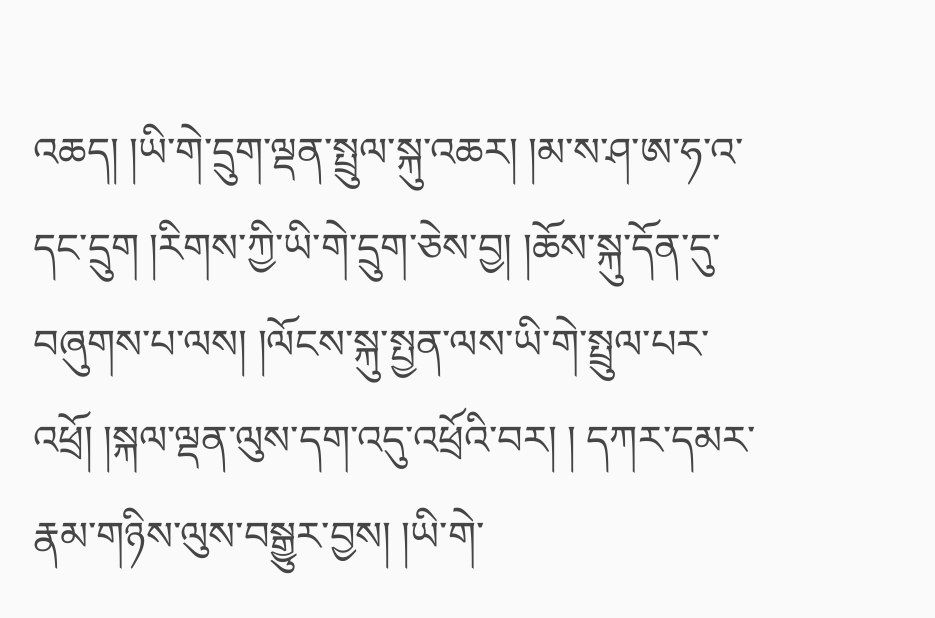འཆད། །ཡི་གེ་དྲུག་ལྡན་སྤྲུལ་སྐུ་འཆར། །མ་ས་ཤ་ཨ་ཧ་འ་དང་དྲུག །རིགས་ཀྱི་ཡི་གེ་དྲུག་ཅེས་བྱ། །ཆོས་སྐུ་དོན་དུ་བཞུགས་པ་ལས། །ལོངས་སྐུ་སྤྱན་ལས་ཡི་གེ་སྤྲུལ་པར་འཕྲོ། །སྐལ་ལྡན་ལུས་དག་འདུ་འཕྲོའི་བར། ། དཀར་དམར་རྣམ་གཉིས་ལུས་བསྒྱུར་བྱས། །ཡི་གེ་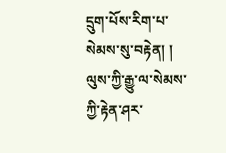དྲུག་པོས་རིག་པ་སེམས་སུ་བརྟེན། ། ལུས་ཀྱི་རྒྱུ་ལ་སེམས་ཀྱི་རྟེན་ཤར་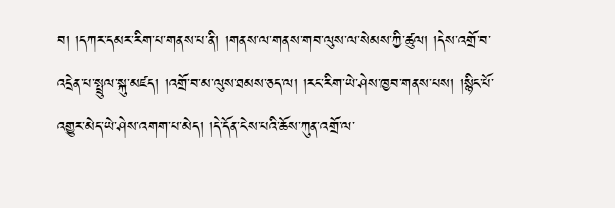བ། །དཀར་དམར་རིག་པ་གནས་པ་ནི། །གནས་ལ་གནས་གབ་ལུས་ལ་སེམས་ཀྱི་ཚུལ། །དེས་འགྲོ་བ་འདྲེན་པ་སྤྲུལ་སྐུ་མཛད། །འགྲོ་བ་མ་ལུས་ཐམས་ཅད་ལ། །རང་རིག་ཡེ་ཤེས་ཁྱབ་གནས་པས། །སྙིང་པོ་འགྱུར་མེད་ཡེ་ཤེས་འགག་པ་མེད། །དེ་དོན་ངེས་པའི་ཆོས་ཀུན་འགྲོ་ལ་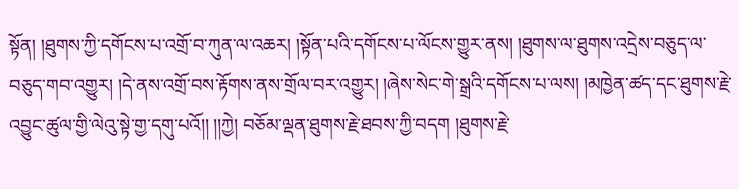སྟོན། །ཐུགས་ཀྱི་དགོངས་པ་འགྲོ་བ་ཀུན་ལ་འཆར། །སྟོན་པའི་དགོངས་པ་ལོངས་གྱུར་ནས། །ཐུགས་ལ་ཐུགས་འདྲེས་བཅུད་ལ་བཅུད་གབ་འགྱུར། །དེ་ནས་འགྲོ་བས་རྟོགས་ནས་གྲོལ་བར་འགྱུར། །ཞེས་སེང་གེ་སྒྲའི་དགོངས་པ་ལས། །མཁྱེན་ཚད་དང་ཐུགས་རྗེ་འབྱུང་ཚུལ་གྱི་ལེའུ་སྟེ་གྱ་དགུ་པའོ།། །།ཀྱེ། བཅོམ་ལྡན་ཐུགས་རྗེ་ཐབས་ཀྱི་བདག །ཐུགས་རྗེ་